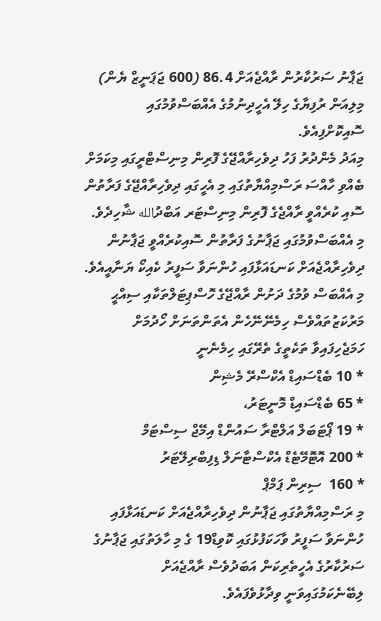ޖަޕާނު ސަރުކާރުން ރާއްޖެއަށް 86.4 (600 ޖަޕަނީޒް ޔެން) މިލިއަން ރުފިޔާގެ ހިލޭ އެހީދިނުމުގެ އެއްބަސްވުމުގައި ސޮއިކޮށްފިއެވެ.
މިއަދު މެންދުރު ފަހު ދިވެހިރާއްޖޭގެ ފޮރިން މިނިސްޓްރީގައި މިކަމަށް ބެއްވި ހާއްސަ ރަސްމިއްޔާތުގައި މި އެހީގައި ދިވެހިރާއްޖޭގެ ފަރާތުން ސޮއި ކުރެއްވީ ރާއްޖެގެ ފޮރިން މިނިސްޓަރ އަބްދުالله ޝާހިދެވެ. މި އެއްބަސްވުމުގައި ޖަޕާނުގެ ފަރާތުން ސޮއިކުރެއްވީ ޖަޕާނުން ދިވެހިރާއްޖެއަށް ކަނޑައަޅާފައި ހުންނަވާ ސަފީރު ކެއިކޯ ޔަނާއީއެވެ.
މި އެއްބަސް ވުމުގެ ދަށުން ރާއްޖޭގެ ހޮސްޕިޓަލްތަކާއި ސިއްޙީ މަރުކަޒުތައްވެސް ހިމެނޭނޭހެން އެތަންތަނަށް ހޯދުމަށް ހަމަޖެހިފައިވާ ތަކެތީގެ ތެރޭގައި ހިމެނެނީ
* 10 ބެޑްސައިޑް އެކްސްރޭ މެޝިން
* 65 ބެޑްސައިޑް މޮނީޓަރު،
* 19 ޕޯޓަބަލް އަލްޓްރާ ސައުންޑް އިމޭޖް ސިސްޓަމް
* 200 އޮޓޮމޭޓެޑް އެކްސްޓާނަލް ޑިފިބްރިލޭޓަރު
* 160  ސިރިން ޕަމްޕް
މި ރަސްމިއްޔާތުގައި ޖަޕާނުން ދިވެހިރާއްޖެއަށް ކަނޑައަޅާފައި ހުންނަވާ ސަފީރު ވާހަކަފުޅުގައި ކޮވިޑް19 ގެ މި ހާލަތުގައި ޖަޕާނުގެ ސަރުކާރުގެ އެހީތެރިކަން އަބަދުވެސް ރާއްޖެއަށް ލިބޭނެކަމުގައިވަނީ ވިދާޅުވެފައެވެ.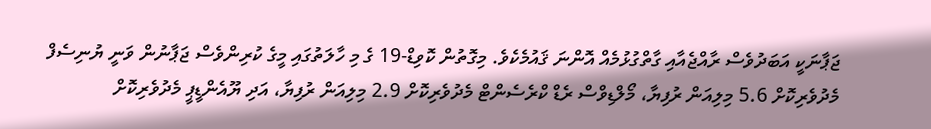ޖަޕާނަކީ އަބަދުވެސް ރާއްޖެއާއި ގާތްގުޅުމެއް އޮންނަ ޤައުމެކެވެ. މިގޮތުން ކޮވިޑް-19 ގެ މި ހާލަތުގައި މީގެ ކުރިންވެސް ޖަޕާނުން ވަނީ ޔުނިސެފް މެދުވެރިކޮށް 5.6 މިލިއަން ރުފިޔާ، މޯލްޑިވްސް ރެޑް ކްރެސެންޓް މެދުވެރިކޮށް 2.9 މިލިއަން ރުފިޔާ، އަދި ޔޫއެންޑީޕީ މެދުވެރިކޮށް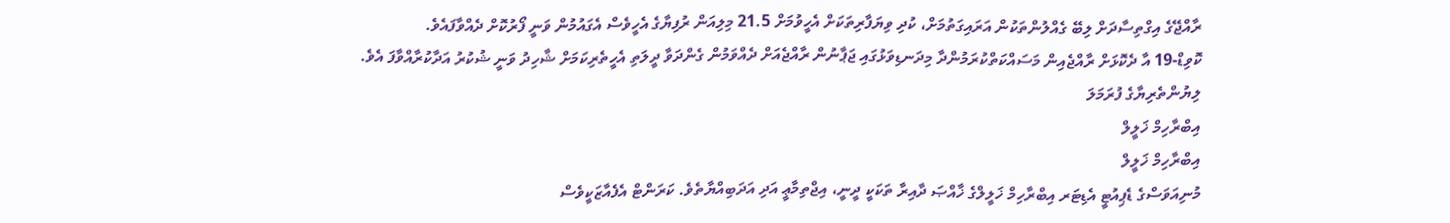ރާއްޖޭގެ އިގްތިސާދަށް ލިބޭ ގެއްލުންތަކުން އަރައިގަތުމަށް، ކުދި ވިޔަފާރިތަކަށް އެހީވުމަށް 21.5 މިލިއަން ރުފިޔާގެ އެހީވެސް އެގައުމުން ވަނީ ފޯރުކޮށް ދެއްވާފައެވެ.
ކޮވިޑް-19 އާ ދެކޮޅަށް ރާއްޖެއިން މަސައްކަތްކުރަމުންދާ މިދަނޑިވަޅުގައި ޖަޕާނުން ރާއްޖެއަށް ދެއްވަމުން ގެންދަވާ ދީލަތި އެހީތެރިކަމަށް ޝާހިދު ވަނީ ޝުކުރު އަދާކުރާއްވާފަ އެވެ.
ލިޔުންތެރިޔާގެ ފުރަމަލަ
އިބްރާހިމް ޚަލީލް
އިބްރާހިމް ޚަލީލް
މުނިއަވަސްގެ ޑެޕިއުޓީ އެޑިޓަރ އިބްރާހިމް ޚަލީލްގެ ޚާއްޞަ ދާއިރާ ތަކަކީ ދީނީ، އިޖްތިމާޢީ އަދި އަދަބިއްޔާތެވެ. ކަރަންޓް އެފެއާޒަކީވެސް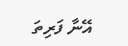އޭނާ ފަރިތަ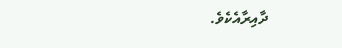ދާއިރާއެކެވެ.